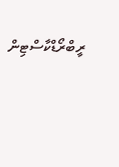ރީބްރޯޑްކާސްޓިން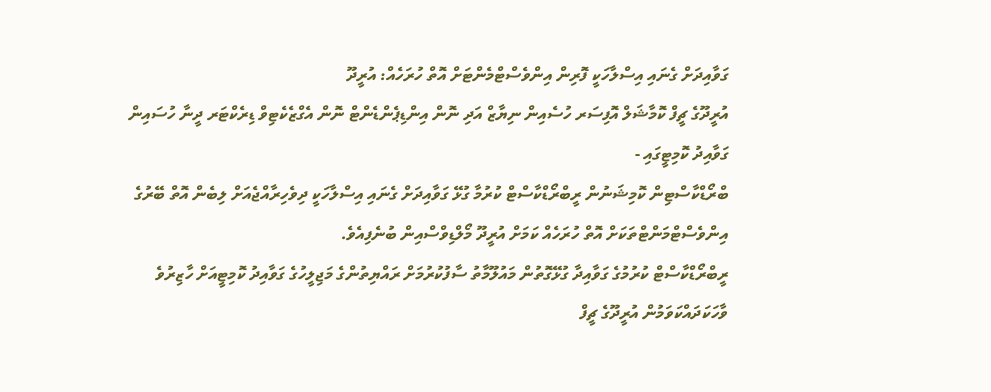ގަވާއިދަށް ގެނައި އިސްލާހަކީ ފޮރިން އިންވެސްޓްމެންޓަށް އޮތް ހުރަހެއް: އުރީދޫ
އުރީދޫގެ ޗީފް ކޮމާޝަލް އޮފިސަރ ހުސެއިން ނިޔާޒް އަދި ނޮން އިންޑިޕެންޑެންޓް ނޮން އެގްޒެކެޓިވް ޑިރެކްޓަރ ދީނާ ހުސައިން ގަވާއިދު ކޮމިޓީގައި -
ބްރޯޑްކާސްޓިން ކޮމިޝަނުން ރީބްރޯޑްކާސްޓް ކުރުމާ ގުޅޭ ގަވާއިދަށް ގެނައި އިސްލާހަކީ ދިވެހިރާއްޖެއަށް ލިބެން އޮތް ބޭރުގެ އިންވެސްޓްމަންޓްތަކަށް އޮތް ހުރަހެއް ކަމަށް އުރީދޫ މޯލްޑިވްސްއިން ބުނެފިއެވެ.
ރީބްރޯޑްކާސްޓް ކުރުމުގެ ގަވާއިދާ ގުޅޭގޮތުން މައުލޫމާތު ސާފުކުރުމަށް ރައްޔިތުންގެ މަޖިލީހުގެ ގަވާއިދު ކޮމިޓީއަށް ހާޒިރުވެ ވާހަކަދައްކަވަމުން އުރީދޫގެ ޗީފް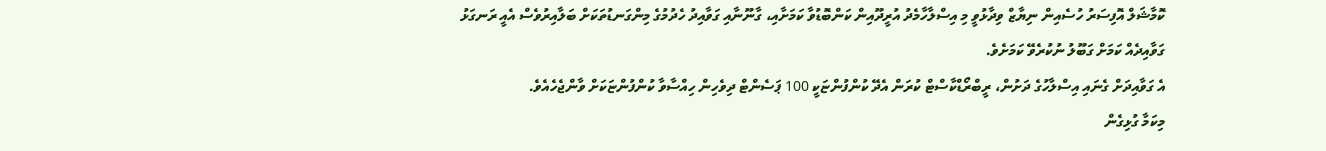ކޮމާޝަލް އޮފިސަރު ހުސެއިން ނިޔާޒް ވިދާޅުވީ މި އިސްލާހާމެދު އުރީދޫއިން ކަންބޮޑުވާ ކަމަށާއި، ގާނޫނާއި ގަވާއިދު ހެދުމުގެ މިންގަނޑުތަކަށް ބަލާއިރުވެސް އެއީ ރަނގަޅު ގަވާއިދެއް ކަމަށް ގަބޫލު ނުކުރެވޭ ކަމަށެވެ.
އެ ގަވާއިދަށް ގެނައި އިސްލާހުގެ ދަށުން، ރީބްރޯޑްކާސްޓް ކުރަން އެދޭ ކުންފުންޏަކީ 100 ޕަސެންޓް ދިވެހިން ހިއްސާވާ ކުންފުންޏަކަށް ވާންޖެހެއެވެ.
މިކަމާ ގުޅިގެން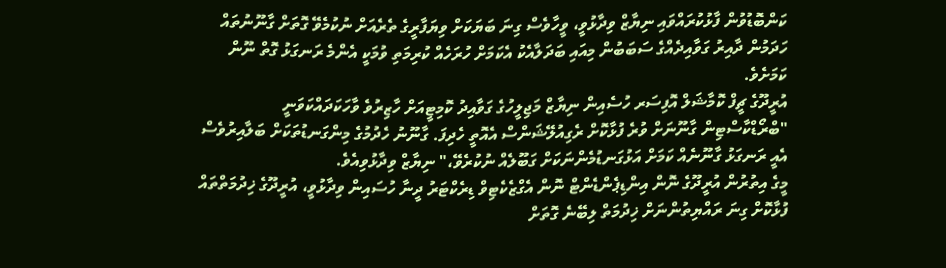ކަންބޮޑުވުން ފާޅުކުރައްވައި ނިޔާޒް ވިދާޅުވީ، ވީހާވެސް ގިނަ ބަޔަކަށް ވިޔަފާރީގެ ތެރެއަށް ނުކުމެވޭ ގޮތަށް ގާނޫނުތައް ހަދަމުން ދާއިރު ގަވާއިދެއްގެ ސަބަބުން މިއައި ބަދަލާއެކު އެކަމަށް ހުރަހެއް ކުރިމަތި ވުމަކީ އެންމެ ރަނގަޅު ގޮތް ނޫން ކަމަށެވެ.
އުރީދޫގެ ޗީފް ކޮމާޝަލް އޮފިސަރ ހުސެއިން ނިޔާޒް މަޖިލީހުގެ ގަވާއިދު ކޮމިޓީއަށް ހާޒިރުވެ ވާހަކަދައްކަވަނީ
"ބްރޯޑްކާސްޓިން ގާނޫނަށް ވުރެ ފުޅާކޮށް ރެގިއުލޭޝަންސް އެއޮތީ ހެދިފަ. ގާނޫނު ހެދުމުގެ މިންގަނޑުތަކަށް ބަލާއިރުވެސް އެއީ ރަނގަޅު ގާނޫނެއް ކަމަށް އަޅުގަނޑުމެންނަކަށް ގަބޫލެއް ނުކުރެވޭ،" ނިޔާޒް ވިދާޅުވިއެވެ.
މީގެ އިތުރުން އުރީދޫގެ ނޮން އިންޑިޕެންޑެންޓް ނޮން އެގްޒެކެޓިވް ޑިރެކްޓަރު ދީނާ ހުސައިން ވިދާޅުވީ، އުރީދޫގެ ޚިދުމަތްތައް ފުޅާކޮށް ގިނަ ރައްޔިތުންނަށް ޚިދުމަތް ލިބޭނެ ގޮތަށް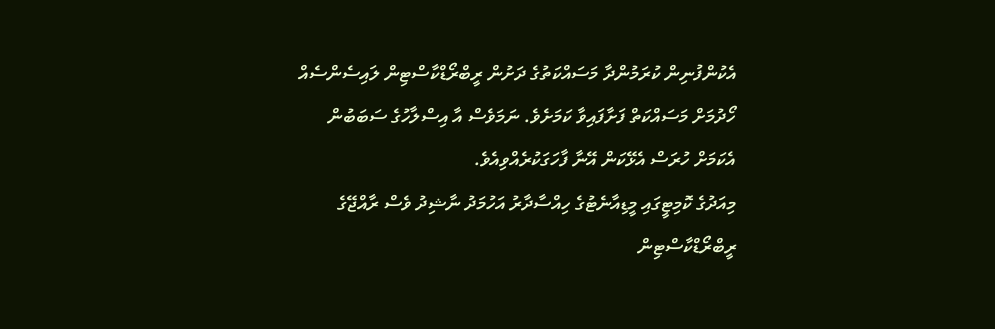އެކުންފުނިން ކުރަމުންދާ މަސައްކަތުގެ ދަށުން ރީބްރޯޑްކާސްޓިން ލައިސެންސެއް ހޯދުމަށް މަސައްކަތް ފަށާފައިވާ ކަމަށެވެ. ނަމަވެސް އާ އިސްލާހުގެ ސަބަބުން އެކަމަށް ހުރަސް އެޅޭކަން އޭނާ ފާހަގަކުރެއްވިއެވެ.
މިއަދުގެ ކޮމިޓީގައި މީޑިއާނެޓުގެ ހިއްސާދާރު އަހުމަދު ނާޝިދު ވެސް ރާއްޖޭގެ ރީބްރޯޑްކާސްޓިން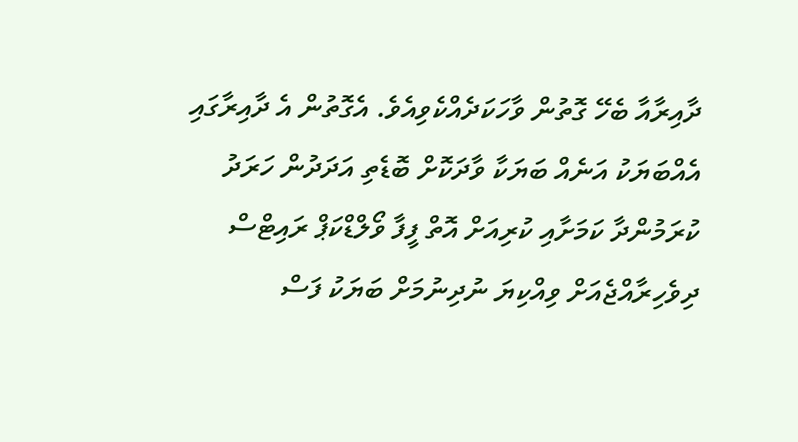ދާއިރާއާ ބެހޭ ގޮތުން ވާހަކަދެއްކެވިއެވެ. އެގޮތުން އެ ދާއިރާގައި އެއްބަޔަކު އަނެއް ބަޔަކާ ވާދަކޮށް ބޮޑެތި އަދަދުން ހަރަދު ކުރަމުންދާ ކަމަށާއި ކުރިއަށް އޮތް ފީފާ ވޯލްޑްކަޕް ރައިޓްސް ދިވެހިރާއްޖެއަށް ވިއްކިޔަ ނުދިނުމަށް ބަޔަކު ފަސް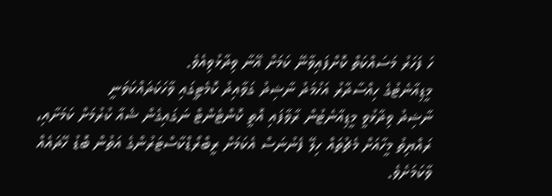ހަ ފަހަރު މަސައްކަތް ކޮށްފައިވާނޭ ކަމަށް އޭނާ ވިދާޅުވިއެވެ.
މީޑިއާނެޓުގެ ހިއްސާދާރު އަހުމަދު ނާޝިދު ގަވާއިދު ކޮމެޓީގައި ވާހަކަދައްކަވަނީ
ނާޝިދު ވިދާޅުވީ މީޑިއާނެޓުން ރާވާފައި އޮތީ ކޮންޓެންޓް ނަގައިގެން ޝެއާ ކުރުމަށް ކަމަށާއި، ރައްޔިތު މީހާއަށް މެޗުތައް ހިލޭ ފެނުނަސް އެކަމަށް ރީބްރޯޑްކާސްޓަރުންގެ އަތުން ބޮޑު ހޭދައެއް ވާކަމަށެވެ.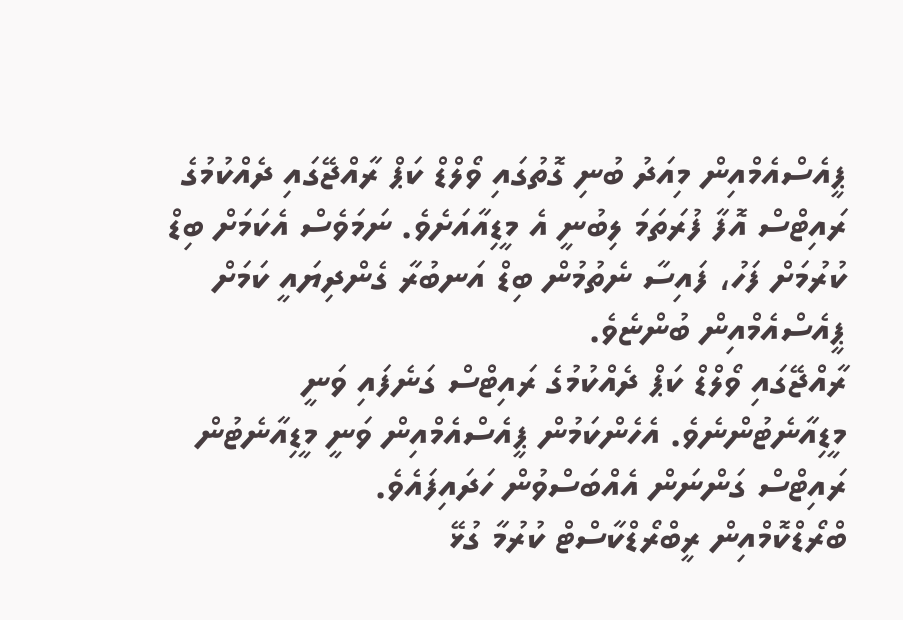ޕީއެސްއެމްއިން މިއަދު ބުނި ގޮތުގައި ވޯލްޑް ކަޕް ރާއްޖޭގައި ދެއްކުމުގެ ރައިޓްސް އޮފާ ފުރަތަމަ ލިބުނީ އެ މީޑިއާއަށެވެ. ނަމަވެސް އެކަމަށް ބިޑް ކުރުމަށް ފަހު، ފައިސާ ނެތުމުން ބިޑް އަނބުރާ ގެންދިޔައީ ކަމަށް ޕީއެސްއެމްއިން ބުންޏެވެ.
ރާއްޖޭގައި ވޯލްޑް ކަޕް ދެއްކުމުގެ ރައިޓްސް ގަނެފައި ވަނީ މީޑިއާނެޓުންނެވެ. އެހެންކަމުން ޕީއެސްއެމްއިން ވަނީ މީޑިއާނެޓުން ރައިޓްސް ގަންނަން އެއްބަސްވުން ހަދައިފައެވެ.
ބްރޯޑްކޮމްއިން ރީބްރޯޑްކާސްޓް ކުރުމާ ގުޅޭ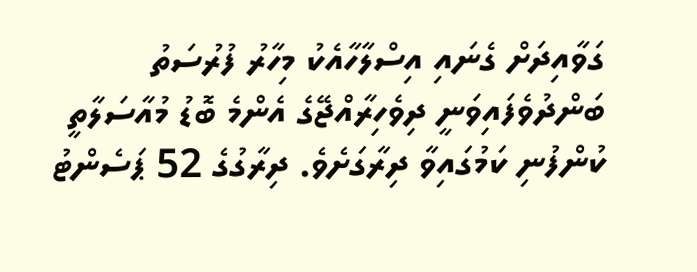ގަވާއިދަށް ގެނައި އިސްލާހާއެކު މިހާރު ފުރުސަތު ބަންދުވެފައިވަނީ ދިވެހިރާއްޖޭގެ އެންމެ ބޮޑު މުއާސަލާތީ ކުންފުނި ކަމުގައިވާ ދިރާގަށެވެ. ދިރާގުގެ 52 ޕަސެންޓު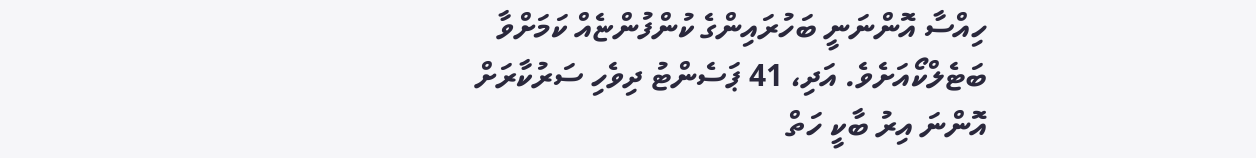ހިއްސާ އޮންނަނީ ބަހުރައިންގެ ކުންފުންޏެއް ކަމަށްވާ ބަޓެލްކޯއަށެވެ. އަދި، 41 ޕަސެންޓު ދިވެހި ސަރުކާރަށް އޮންނަ އިރު ބާކީ ހަތް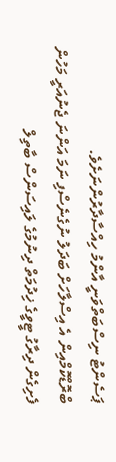ޕަސެންޓު ނިސްބަތްވަނީ އާންމު ހިއްސާދާރުންނަށެވެ.
ބްރޮޑްކޮމްއިން އެ އިސްލާހަށް ބަދަލު ނުގެނެސްފި ނަމަ އަންނަ ޖެނުއަރީ މަހުން ފެށިގެން ދިރާގު ޓީވީގެ ޚިދުމަތް ދިނުމުގެ ލައިސަންސް ބާތިލް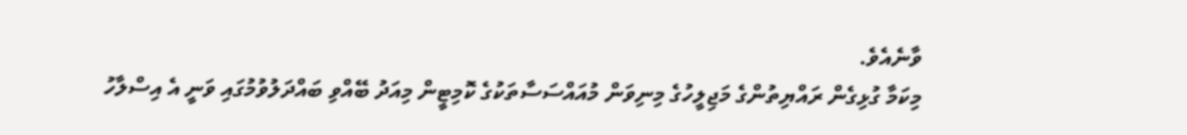ވާނެއެވެ.
މިކަމާ ގުޅިގެން ރައްޔިތުންގެ މަޖިލީހުގެ މިނިވަން މުއައްސަސާތަކުގެ ކޮމިޓީން މިއަދު ބޭއްވި ބައްދަލުވުމުގައި ވަނީ އެ އިސްލާހު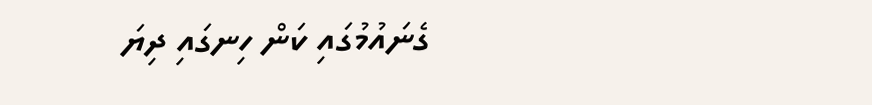ގެނައުމުގައި ކަން ހިނގައި ދިޔަ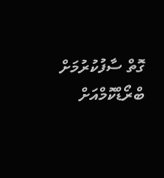ގޮތް ސާފުކުރުމަށް ބްރޯޑްކޮމްއަށް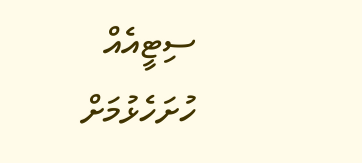ސިޓީއެއް ހުށަހެޅުމަށް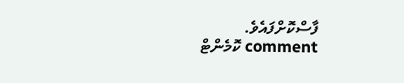ފާސްކޮށްފައެވެ.
comment ކޮމެންޓް